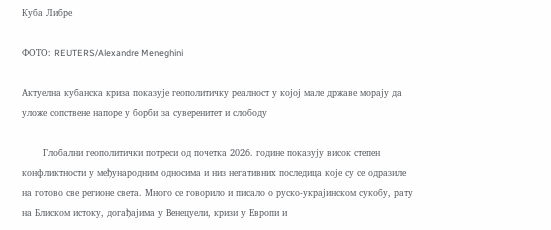Куба Либре

ФОТО: REUTERS/Alexandre Meneghini

Актуелна кубанска криза показује геополитичку реалност у којој мале државе морају да уложе сопствене напоре у борби за суверенитет и слободу

       Глобални геополитички потреси од почетка 2026. године показују висок степен конфликтности у међународним односима и низ негативних последица које су се одразиле на готово све регионе света. Много се говорило и писало о руско-украјинском сукобу, рату на Блиском истоку, догађајима у Венецуели, кризи у Европи и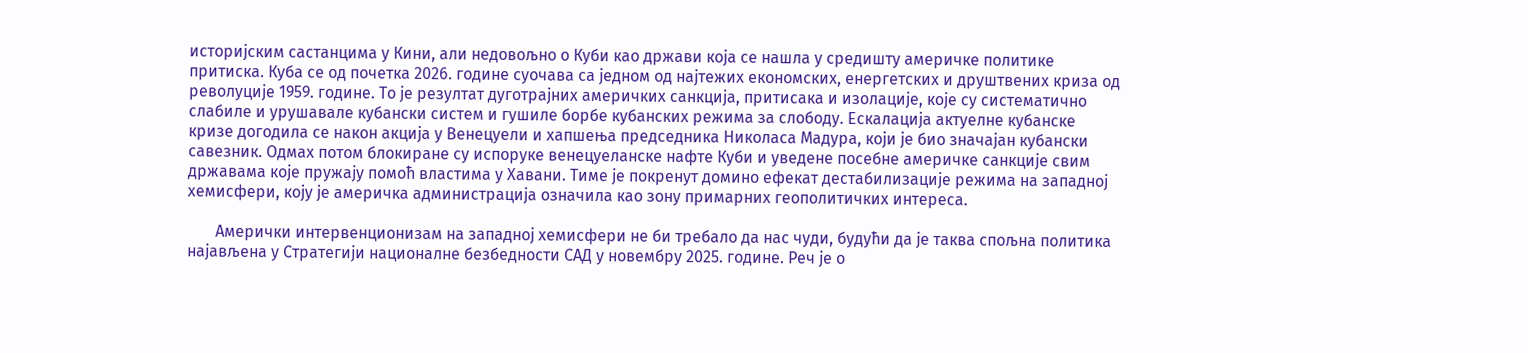историјским састанцима у Кини, али недовољно о Куби као држави која се нашла у средишту америчке политике притиска. Куба се од почетка 2026. године суочава са једном од најтежих економских, енергетских и друштвених криза од револуције 1959. године. То је резултат дуготрајних америчких санкција, притисака и изолацијe, које су систематично слабиле и урушавале кубански систем и гушиле борбе кубанских режима за слободу. Ескалација актуелне кубанске кризе догодила се након акција у Венецуели и хапшења председника Николаса Мадура, који је био значајан кубански савезник. Одмах потом блокиране су испоруке венецуеланске нафте Куби и уведене посебне америчке санкције свим државама које пружају помоћ властима у Хавани. Тиме је покренут домино ефекат дестабилизације режима на западној хемисфери, коју је америчка администрација означила као зону примарних геополитичких интереса.

       Амерички интервенционизам на западној хемисфери не би требало да нас чуди, будући да је таква спољна политика најављена у Стратегији националне безбедности САД у новембру 2025. године. Реч је о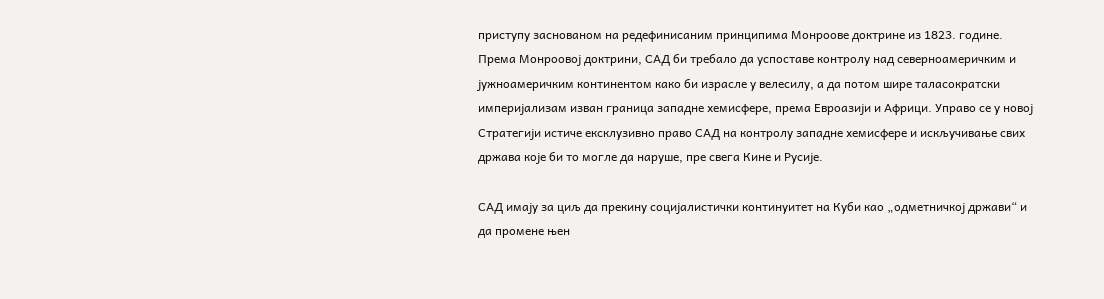приступу заснованом на редефинисаним принципима Монроове доктрине из 1823. године. Према Монроовој доктрини, САД би требало да успоставе контролу над северноамеричким и јужноамеричким континентом како би израсле у велесилу, а да потом шире таласократски империјализам изван граница западне хемисфере, према Евроазији и Африци. Управо се у новој Стратегији истиче ексклузивно право САД на контролу западне хемисфере и искључивање свих држава које би то могле да наруше, пре свега Кине и Русије.

САД имају за циљ да прекину социјалистички континуитет на Куби као „одметничкој држави“ и да промене њен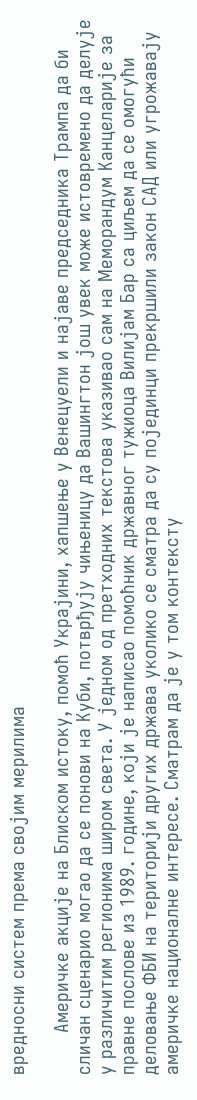вредносни систем према својим мерилима

       Америчке акције на Блиском истоку, помоћ Украјини, хапшење у Венецуели и најаве председника Трампа да би сличан сценарио могао да се понови на Куби, потврђују чињеницу да Вашингтон још увек може истовремено да делује у различитим регионима широм света. У једном од претходних текстова указивао сам на Меморандум Канцеларије за правне послове из 1989. године, који је написао помоћник државног тужиоца Вилијам Бар са циљем да се омогући деловање ФБИ на територији других држава уколико се сматра да су појединци прекршили закон САД или угрожавају америчке националне интересе. Сматрам да је у том контексту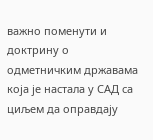важно поменути и доктрину о одметничким државама која је настала у САД са циљем да оправдају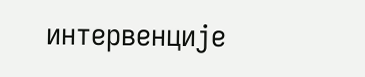интервенције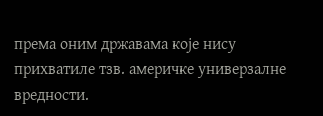према оним државама које нису прихватиле тзв. америчке универзалне вредности.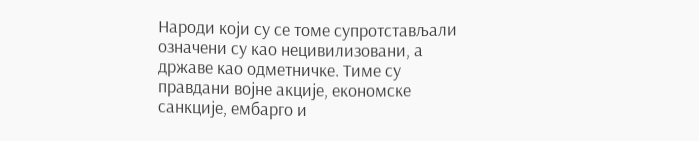Народи који су се томе супротстављали означени су као нецивилизовани, а државе као одметничке. Тиме су правдани војне акције, економске санкције, ембарго и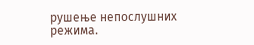рушење непослушних режима.